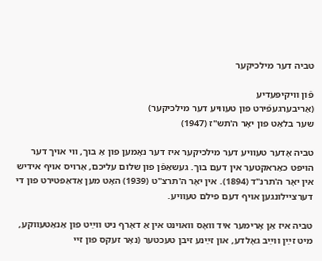טביה דער מילכיקער

פֿון װיקיפּעדיע
(אַריבערגעפֿירט פון טעוויע דער מילכיקער)
שער בלאַט פון יאָר ה'תש"ז (1947)

טביה אָדער טעוויע דער מילכיקער איז דער נאָמען פון אַ בוך, ווי אויך דער הויפּט כאַראקטער אין דעם בוך. געשאַפֿן פון שלום עליכם, אַרויס אויף אידיש אין יאָר ה'תרנ"ד (1894). אין יאָר ה'תרצ"ט (1939) האָט מען אַדאַפּטירט פון די דערציילונגען אויף דעם פילם טעוויע.

טביה איז אַן אָרימער איד וואָס וואוינט אין אַ דאָרף ניט ווײַט פון אַנאַטעווקע, מיט זײַן ווײַב גאָלדע, און זײַנע זיבן טעכטער (נאָר זעקס פון זיי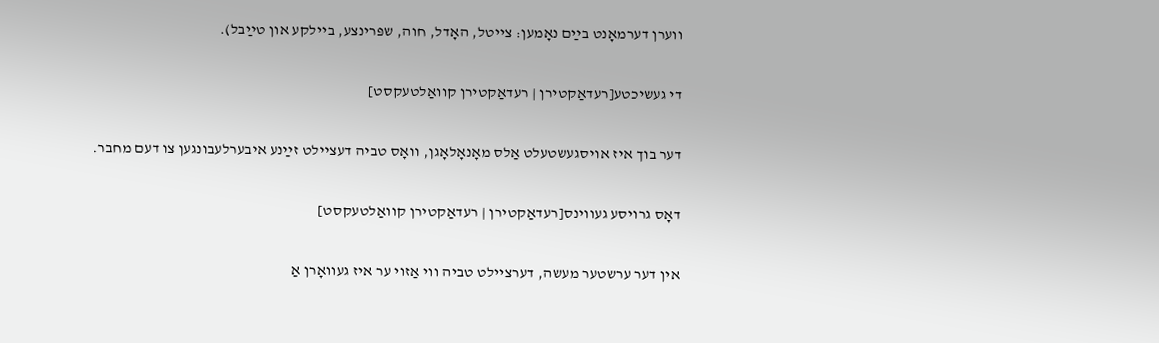ווערן דערמאָנט בײַם נאָמען: צייטל, האָדל, חוה, שפּרינצע, ביילקע און טײַבל).

די געשיכטע[רעדאַקטירן | רעדאַקטירן קוואַלטעקסט]

דער בוך איז אויסגעשטעלט אַלס מאָנאָלאָגן, וואָס טביה דעציילט זײַנע איבערלעבונגען צו דעם מחבר.

דאָס גרויסע געווינס[רעדאַקטירן | רעדאַקטירן קוואַלטעקסט]

אין דער ערשטער מעשה, דערציילט טביה ווי אַזוי ער איז געוואָרן אַ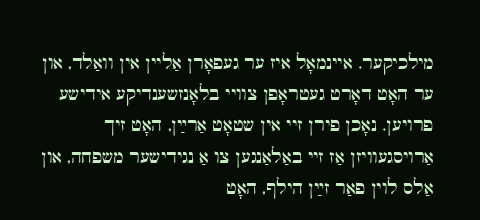מילכיקער. איינמאָל איז ער געפאָרן אַליין אין וואַלד, און ער האָט דאָרט געטראָפן צוויי בלאָנזשענדיקע אידישע פרויען. נאָכן פירן זיי אין שטאָט אַרײַן, האָט זיך אַרויסגעוויזן אַז זיי באַלאַנגען צו אַ נגידישער משפחה, און אַלס לוין פאַר זײַן הילף, האָט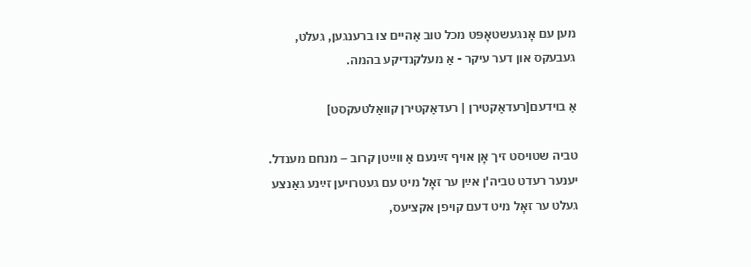מען עם אָנגעשטאָפּט מכל טוב אַהיים צו ברענגען, געלט, געבעקס און דער עיקר - אַ מעלקנדיקע בהמה.

אַ בוידעם[רעדאַקטירן | רעדאַקטירן קוואַלטעקסט]

טביה שטויסט זיך אָן אויף זײַנעם אַ ווײַטן קרוב – מנחם מענדל. יענער רעדט טביה'ן אײַן ער זאָל מיט עם געטרויען זײַנע גאַנצע געלט ער זאָל מיט דעם קויפן אקציעס,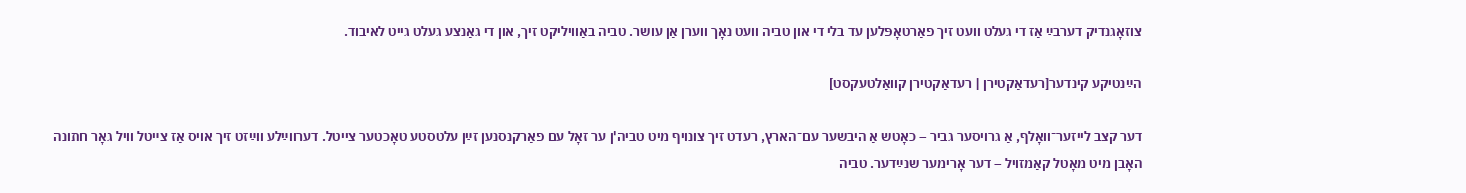צוזאָגנדיק דערבײַ אַז די געלט וועט זיך פאַרטאָפּלען עד בלי די און טביה וועט נאָך ווערן אַן עושר. טביה באַוויליקט זיך, און די גאַנצע געלט גייט לאיבוד.

הײַנטיקע קינדער[רעדאַקטירן | רעדאַקטירן קוואַלטעקסט]

דער קצב לייזער־וואָלף, אַ גרויסער גביר – כאָטש אַ היבשער עם־הארץ, רעדט זיך צונויף מיט טביה'ן ער זאָל עם פאַרקנסנען זײַן עלטסטע טאָכטער צייטל. דערווײַלע ווײַזט זיך אויס אַז צײטל וויל גאָר חתונה האָבן מיט מאָטל קאַמזויל – דער אָרימער שנײַדער. טביה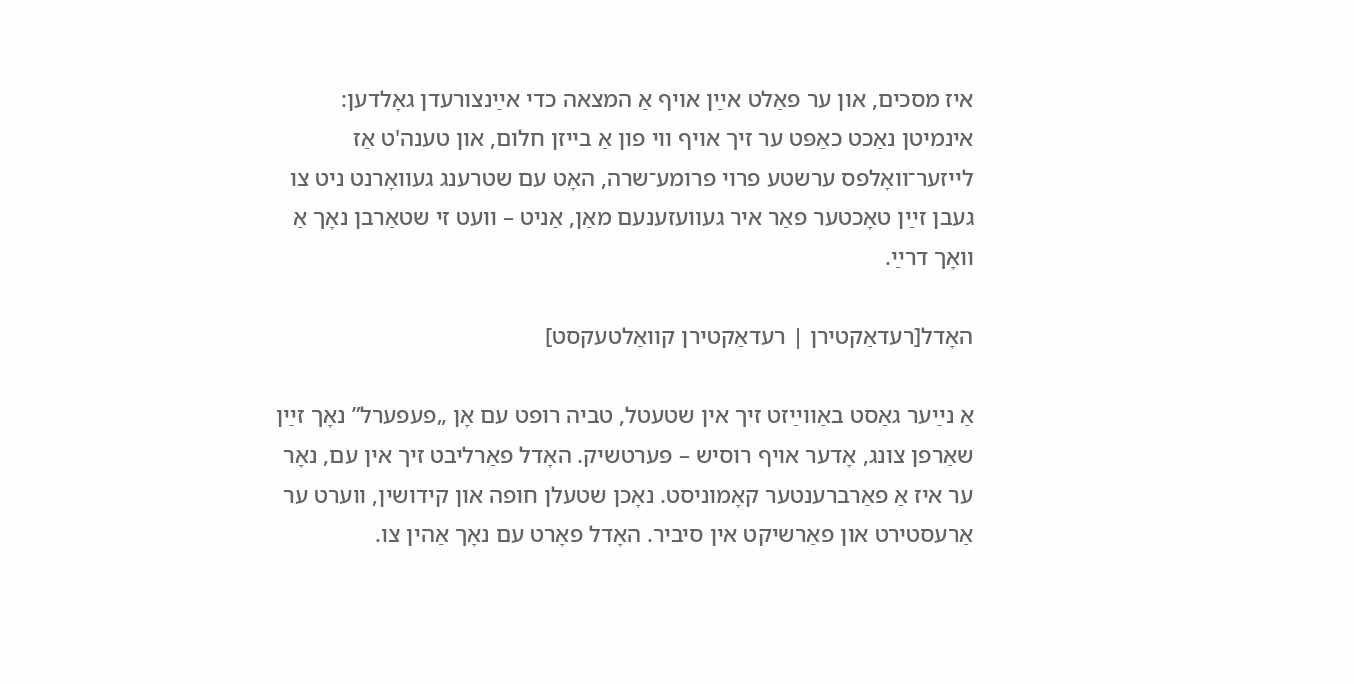איז מסכים, און ער פאַלט אײַן אויף אַ המצאה כדי אײַנצורעדן גאָלדען: אינמיטן נאַכט כאַפּט ער זיך אויף ווי פון אַ בייזן חלום, און טענה'ט אַז לייזער־וואָלפס ערשטע פרוי פרומע־שרה, האָט עם שטרענג געוואָרנט ניט צו געבן זײַן טאָכטער פאַר איר געוועזענעם מאַן, אַניט – וועט זי שטאַרבן נאָך אַ וואָך דרײַ.

האָדל[רעדאַקטירן | רעדאַקטירן קוואַלטעקסט]

אַ נײַער גאַסט באַווײַזט זיך אין שטעטל, טביה רופט עם אָן „פעפערל” נאָך זײַן שאַרפן צונג, אָדער אויף רוסיש – פּערטשיק. האָדל פאַרליבט זיך אין עם, נאָר ער איז אַ פאַרברענטער קאָמוניסט. נאָכן שטעלן חופה און קידושין, ווערט ער אַרעסטירט און פאַרשיקט אין סיביר. האָדל פאָרט עם נאָך אַהין צו.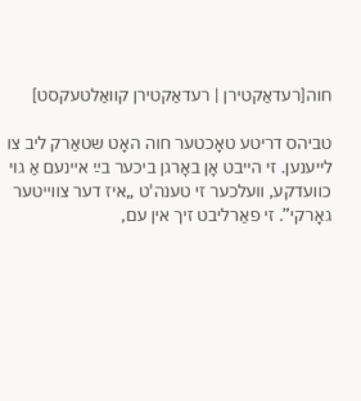חוה[רעדאַקטירן | רעדאַקטירן קוואַלטעקסט]

טביהס דריטע טאָכטער חוה האָט שטאַרק ליב צו לייענען. זי הייבט אָן באָרגן ביכער בײַ איינעם אַ גוי כוועדקע, וועלכער זי טענה'ט „איז דער צווייטער גאָרקי”. זי פאַרליבט זיך אין עם,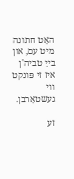האָט חתונה מיט עם, און בײַ טביה'ן איז זי פּונקט ווי געשטאָרבן.

זע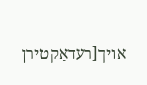אויך[רעדאַקטירן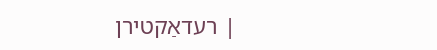| רעדאַקטירן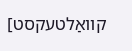קוואַלטעקסט]